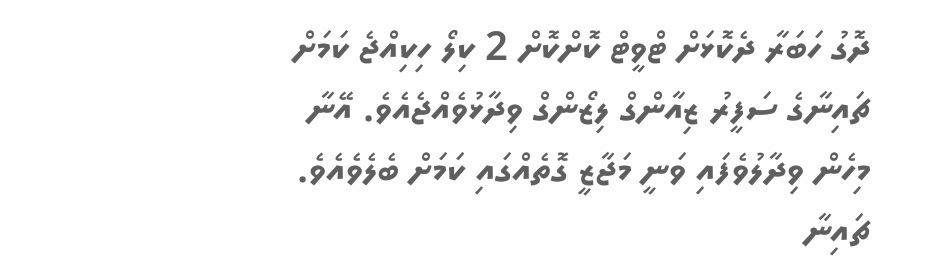ދޮގު ހަބަރާ ދެކޮޅަށް ޓްވީޓް ކޮށްކޮށް 2 ކިލޯ ހިކިއްޖެ ކަމަށް ޗައިނާގެ ސަފީރު ޒިއާންގް ލިޒޯންގް ވިދާޅުވެއްޖެއެވެ. އޭނާ މިހެން ވިދާލުވެފައި ވަނީ މަޖާޒީ ގޮތެއްގައި ކަމަށް ބެލެވެއެވެ.
ޗައިނާ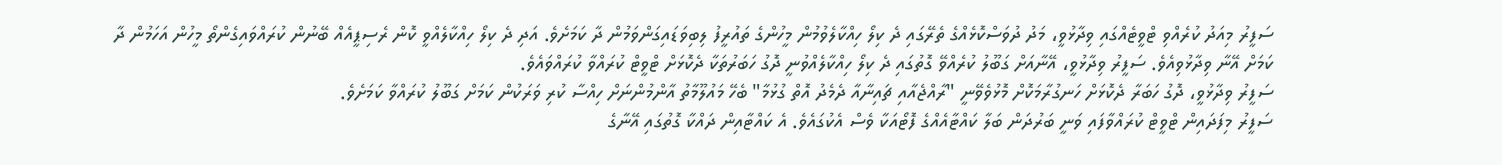ސަފީރު މިއަދު ކުރެއްވި ޓްވީޓެއްގައި ވިދާޅުވީ، މަދު ދުވަސްކޮޅެއްގެ ތެރޭގައި ދެ ކިލޯ ހިއްކާލެވުމުން މީހުންގެ ތައުރީފު ލިބިވަޑައިގަންވަމުން ދާ ކަމަށެވެ. އަދި ދެ ކިލޯ ހިއްކާލެއްވީ ކޮން ރެސިޕީއެއް ބޭނުން ކުރައްވައިގެންތޯ މީހުން އަހަމުން ދާ ކަމަށް އޭނާ ވިދާޅުވިއެވެ. ސަފީރު ވިދާޅުވީ، އޭނާއަށް ގަބޫލު ކުރެއްވޭ ގޮތުގައި ދެ ކިލޯ ހިއްކާލެއްވުނީ ދޮގު ހަބަރުތަކާ ދެކޮޅަށް ޓްވީޓް ކުރައްވާ ކުރައްވައެވެ.
ސަފީރު ވިދާޅުވީ، ދޮގު ހަބަރާ ދެކޮޅަށް ހަނގުރާމަކޮށް މޮޅުވެވޭނީ "ރާއްޖެއާއި ޗައިނާއާ ދެމެދު އޮތް ގުޅުމާ" ބެހޭ މައުލޫމާތު އާންމުންނަށް ހިއްސާ ކުރި ވަރަކުން ކަމަށް ގަބޫލު ކުރައްވާ ކަމަށެވެ.
ސަފީރު މިފަދައިން ޓްވީޓް ކުރައްވާފައި ވަނީ ބަރުދަން ބަލާ ކައްޓާއެއްގެ ފޮޓޯއަކާ ވެސް އެކުގައެވެ. އެ ކައްޓާއިން ދައްކާ ގޮތުގައި އޭނާގެ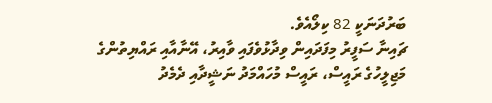ބަރުދަނަކީ 82 ކިލޯއެވެ.
ޗައިނާ ސަފީރު މިފަދައިން ވިދާޅުވެފައި ވާއިރު، އޭނާއާއި ރައްޔިތުންގެ މަޖިލީހުގެ ރައީސް، ރައީސް މުހައްމަދު ނަޝީދާއި ދެމެދު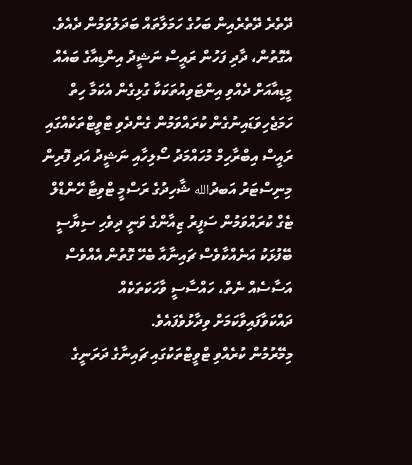ދޭތެރެ ދޭތެރެއިން ބަހުގެ ހަމަލާތައް ބަދަލުވަމުން ދެއެވެ. އެގޮތުން، ދާދި ފަހުން ރައީސް ނަޝީދު އިންޑިއާގެ ބައެއް މީޑިއާއަށް ދެއްވި އިންޓަވިއުތަކަކާ ގުޅިގެން އެކަމާ ހިތް ހަމަޖެހިވަޑައިނުގެން ކުރައްވަމުން ގެންދެވި ޓްވީޓްތަކެއްގައި ރައީސް އިބްރާހިމް މުހައްމަދު ސޯލިހާއި ނަޝީދު އަދި ފޮރިން މިނިސްޓަރު އަބދުالله ޝާހިދުގެ ރަސްމީ ޓްވިޓާ ހޭންޑްލް ޓެގް ކުރައްވަމުން ސަފީރު ޒިއާންގެ ވަނީ ދިވެހި ސިޔާސީ ބޭފުޅަކު އަނެއްކާވެސް ޗައިނާއާ ބެހޭ ގޮތުން އެއްވެސް އަސާސެއް ނެތް، ހައްސާސީ ވާހަކަތަކެއް ދައްކަވާފައިވާކަމަށް ވިދާޅުވެފައެވެ.
މިމޭރުމުން ކުރެއްވި ޓްވީޓްތަކުގައި ޗައިނާގެ ދަރަނީގެ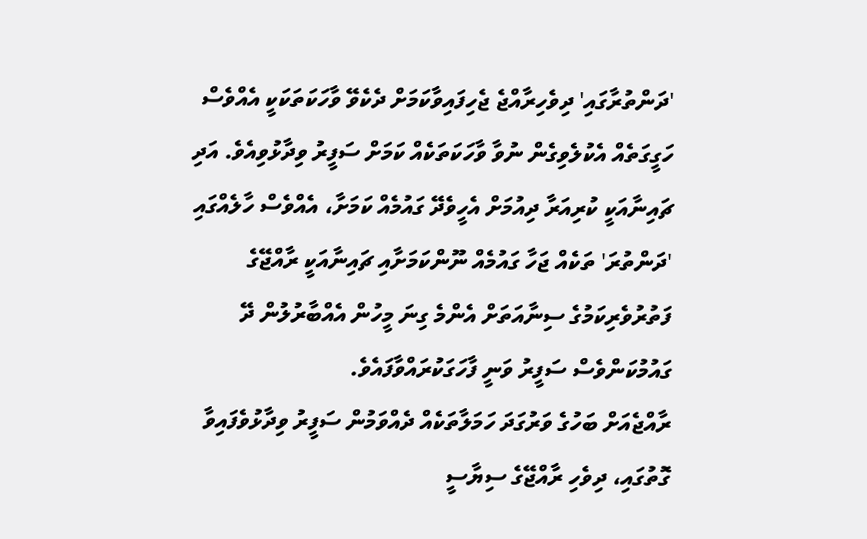'ދަންތުރާގައި' ދިވެހިރާއްޖެ ޖެހިފައިވާކަމަށް ދެކެވޭ ވާހަކަތަކަކީ އެއްވެސް ހަގީގަތެއް އެކުލެވިގެން ނުވާ ވާހަކަތަކެއް ކަމަށް ސަފީރު ވިދާޅުވިއެވެ. އަދި ޗައިނާއަކީ ކުރިއަރާ ދިއުމަށް އެހީވެދޭ ގައުމެއް ކަމަށާ، އެއްވެސް ހާލެއްގައި 'ދަންތުރަ' ތަކެއް ޖަހާ ގައުމެއް ނޫންކަމަށާއި ޗައިނާއަކީ ރާއްޖޭގެ ފަތުރުވެރިކަމުގެ ސިނާއަތަށް އެންމެ ގިނަ މީހުން އެއްބާރުލުން ދޭ ގައުމުކަންވެސް ސަފީރު ވަނީ ފާހަގަކުރައްވާފައެވެ.
ރާއްޖެއަށް ބަހުގެ ވަރުގަދަ ހަމަލާތަކެއް ދެއްވަމުން ސަފީރު ވިދާޅުވެފައިވާ ގޮތުގައި، ދިވެހި ރާއްޖޭގެ ސިޔާސީ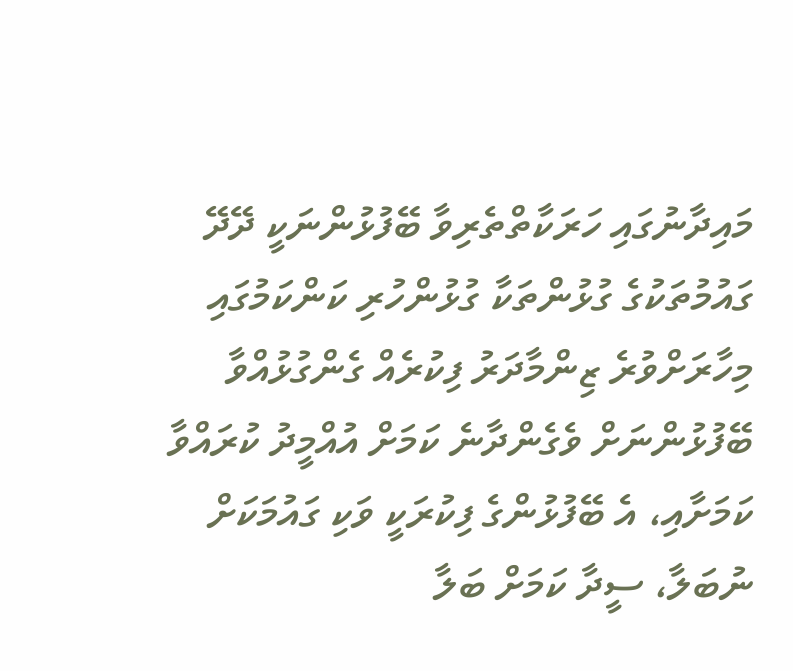މައިދާނުގައި ހަރަކާތްތެރިވާ ބޭފުޅުންނަކީ ދޭދޭ ގައުމުތަކުގެ ގުޅުންތަކާ ގުޅުންހުރި ކަންކަމުގައި މިހާރަށްވުރެ ޒިންމާދަރު ފިކުރެއް ގެންގުޅުއްވާ ބޭފުޅުންނަށް ވެގެންދާނެ ކަމަށް އުއްމީދު ކުރައްވާ ކަމަށާއި، އެ ބޭފުޅުންގެ ފިކުރަކީ ވަކި ގައުމަކަށް ނުބަލާ، ސީދާ ކަމަށް ބަލާ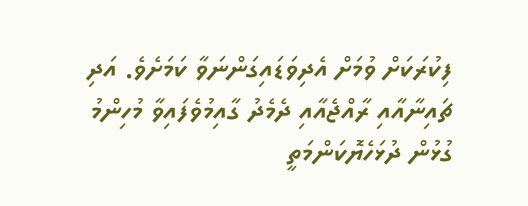ފިކުރަކަށް ވުމަށް އެދިވަޑައިގަންނަވާ ކަމަށެވެ. އަދި ޗައިނާއާއި ރާއްޖެއާއި ދެމެދު ގާއިމުވެފައިވާ މުހިންމު ގުޅުން ދުޅަހެޔޮކަންމަތީ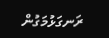ރަނގަޅުމަގުން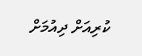ކުރިއަށް ދިއުމަށް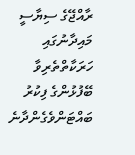ރާއްޖޭގެ ސިޔާސީ މައިދާނުގައި ހަރަކާތްތެރިވާ ބޭފުޅުންގެ ފިކުރު ބައްޓަންވެގެންދާނެ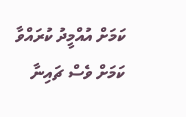ކަމަށް އުއްމީދު ކުރައްވާ ކަމަށް ވެސް ޗައިނާ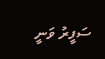ސަފީރު ވަނީ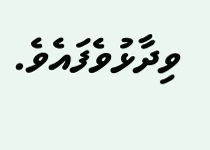ވިދާޅުވެފައެވެ.